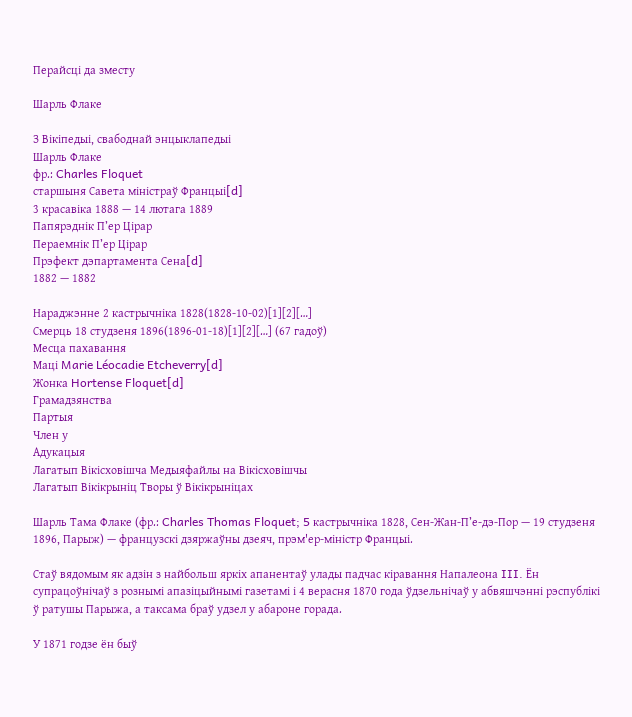Перайсці да зместу

Шарль Флаке

З Вікіпедыі, свабоднай энцыклапедыі
Шарль Флаке
фр.: Charles Floquet
старшыня Савета міністраў Францыі[d]
3 красавіка 1888 — 14 лютага 1889
Папярэднік П’ер Цірар
Пераемнік П’ер Цірар
Прэфект дэпартамента Сена[d]
1882 — 1882

Нараджэнне 2 кастрычніка 1828(1828-10-02)[1][2][…]
Смерць 18 студзеня 1896(1896-01-18)[1][2][…] (67 гадоў)
Месца пахавання
Маці Marie Léocadie Etcheverry[d]
Жонка Hortense Floquet[d]
Грамадзянства
Партыя
Член у
Адукацыя
Лагатып Вікісховішча Медыяфайлы на Вікісховішчы
Лагатып Вікікрыніц Творы ў Вікікрыніцах

Шарль Тама Флаке (фр.: Charles Thomas Floquet; 5 кастрычніка 1828, Сен-Жан-П’е-дэ-Пор — 19 студзеня 1896, Парыж) — французскі дзяржаўны дзеяч, прэм'ер-міністр Францыі.

Стаў вядомым як адзін з найбольш яркіх апанентаў улады падчас кіравання Напалеона III. Ён супрацоўнічаў з рознымі апазіцыйнымі газетамі і 4 верасня 1870 года ўдзельнічаў у абвяшчэнні рэспублікі ў ратушы Парыжа, а таксама браў удзел у абароне горада.

У 1871 годзе ён быў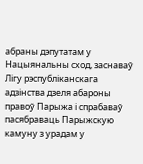абраны дэпутатам у Нацыянальны сход, заснаваў Лігу рэспубліканскага адзінства дзеля абароны правоў Парыжа і спрабаваў пасябраваць Парыжскую камуну з урадам у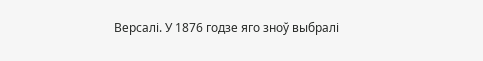Версалі. У 1876 годзе яго зноў выбралі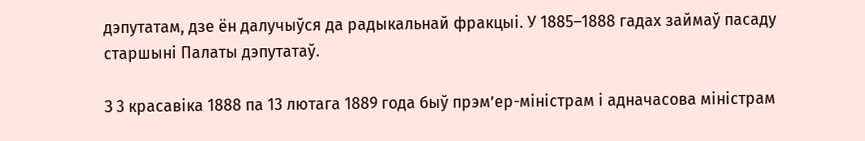дэпутатам, дзе ён далучыўся да радыкальнай фракцыі. У 1885–1888 гадах займаў пасаду старшыні Палаты дэпутатаў.

З 3 красавіка 1888 па 13 лютага 1889 года быў прэм’ер-міністрам і адначасова міністрам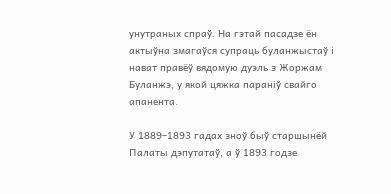унутраных спраў. На гэтай пасадзе ён актыўна змагаўся супраць буланжыстаў і нават правёў вядомую дуэль з Жоржам Буланжэ, у якой цяжка параніў свайго апанента.

У 1889–1893 гадах зноў быў старшынёй Палаты дэпутатаў, а ў 1893 годзе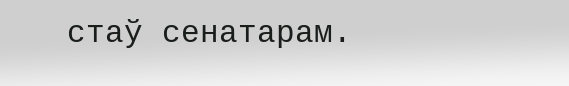стаў сенатарам.